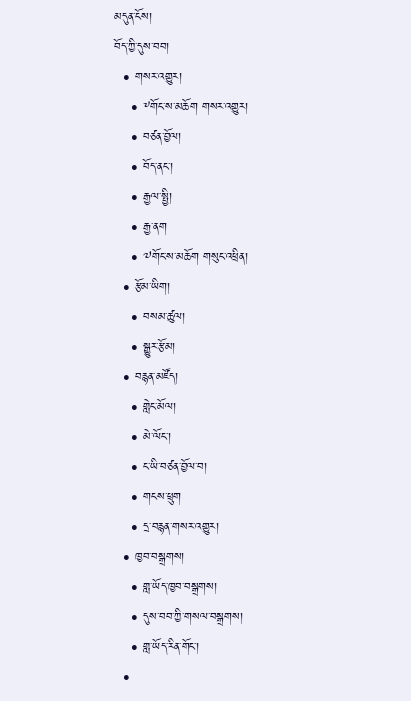མདུན་ངོས།
བོད་ཀྱི་དུས་བབ།
  • གསར་འགྱུར།
    • ༸གོང་ས་མཆོག གསར་འགྱུར།
    • བཙན་བྱོལ།
    • བོད་ནང་།
    • རྒྱལ་སྤྱི།
    • རྒྱ་ནག
    • ༧གོང་ས་མཆོག གསུང་འཕྲིན།
  • རྩོམ་ཡིག།
    • བསམ་ཚུལ།
    • སྒྱུར་རྩོམ།
  • བརྙན་མཛོད།
    • གླེང་མོལ།
    • མེ་ལོང་།
    • ང་ཡི་བཙན་བྱོལ་བ།
    • གངས་ཕྲུག
    • དྲ་བརྙན་གསར་འགྱུར།
  • ཁྱབ་བསྒྲགས།
    • གླ་ཡོད་ཁྱབ་བསྒྲགས།
    • དུས་བབ་ཀྱི་གསལ་བསྒྲགས།
    • གླ་ཡོད་རིན་གོང་།
  •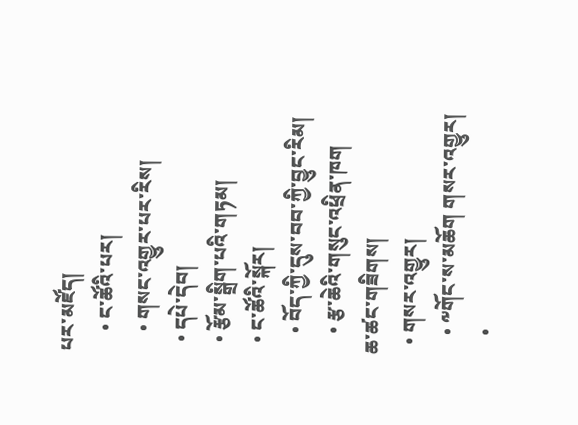པར་མཛོད།
    • ང་ཚོའི་པར།
    • གསང་འགྱུར་པར་རིས།
  • དཔེ་དེབ།
  • རྩོམ་སྒྲིག་པའི་གཏམ།
  • ང་ཚོའི་སྐོར།
    • བོད་ཀྱི་དུས་བབ་ཀྱི་བྱུང་རིམ།
    • རྩ་ཆེའི་གསུང་འཕྲིན་ཁག
ཆ་ཚང་གཟིགས།
  • གསར་འགྱུར།
    • ༸གོང་ས་མཆོག གསར་འགྱུར།
    •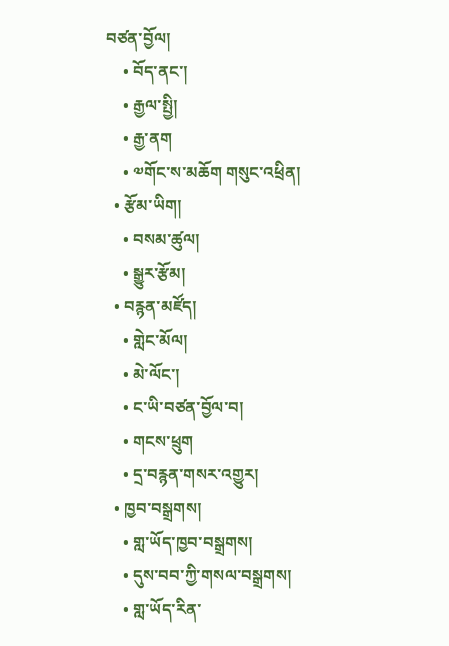བཙན་བྱོལ།
    • བོད་ནང་།
    • རྒྱལ་སྤྱི།
    • རྒྱ་ནག
    • ༧གོང་ས་མཆོག གསུང་འཕྲིན།
  • རྩོམ་ཡིག།
    • བསམ་ཚུལ།
    • སྒྱུར་རྩོམ།
  • བརྙན་མཛོད།
    • གླེང་མོལ།
    • མེ་ལོང་།
    • ང་ཡི་བཙན་བྱོལ་བ།
    • གངས་ཕྲུག
    • དྲ་བརྙན་གསར་འགྱུར།
  • ཁྱབ་བསྒྲགས།
    • གླ་ཡོད་ཁྱབ་བསྒྲགས།
    • དུས་བབ་ཀྱི་གསལ་བསྒྲགས།
    • གླ་ཡོད་རིན་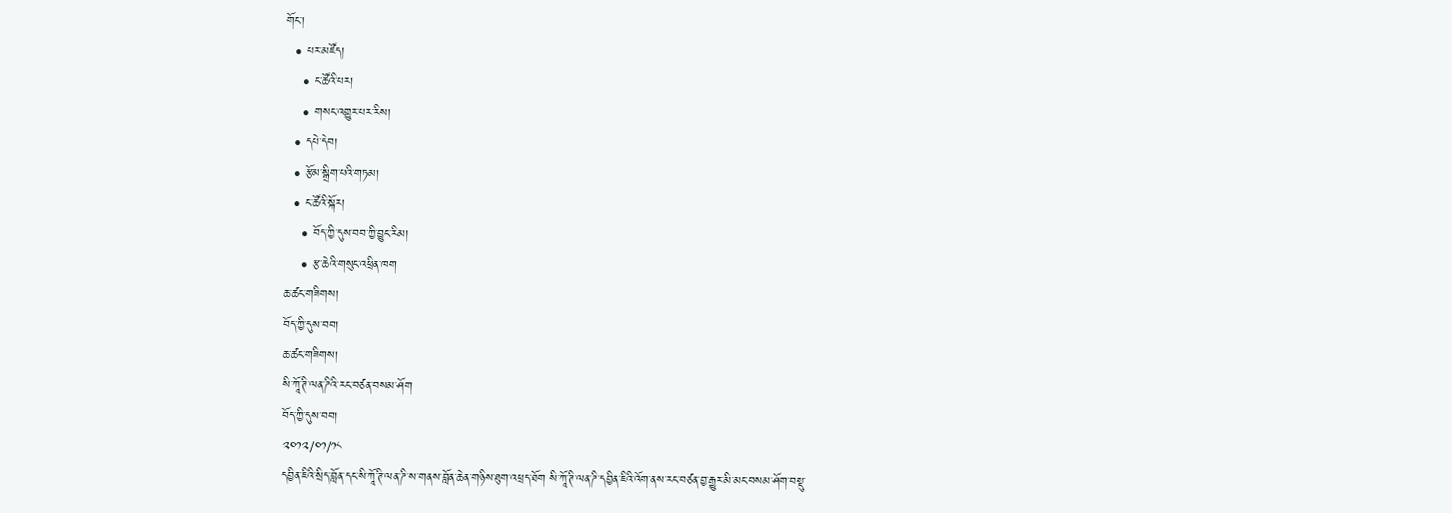གོང་།
  • པར་མཛོད།
    • ང་ཚོའི་པར།
    • གསང་འགྱུར་པར་རིས།
  • དཔེ་དེབ།
  • རྩོམ་སྒྲིག་པའི་གཏམ།
  • ང་ཚོའི་སྐོར།
    • བོད་ཀྱི་དུས་བབ་ཀྱི་བྱུང་རིམ།
    • རྩ་ཆེའི་གསུང་འཕྲིན་ཁག
ཆ་ཚང་གཟིགས།
བོད་ཀྱི་དུས་བབ།
ཆ་ཚང་གཟིགས།
སི་ཀཱོ་ཊི་ལན་ཌིའི་རང་བཙན་བསམ་ཤོག
བོད་ཀྱི་དུས་བབ།
༢༠༡༢/༠༡/༡༨
དབྱིན་ཇིའི་སྲིད་བློན་དང་སི་ཀཱོ་ཊི་ལན་ཌི་ས་གནས་བློན་ཆེན་གཉིས་ཐུག་འཕྲད་ཐོག སི་ཀཱོ་ཊི་ལན་ཌི་དབྱིན་ཇིའི་འོག་ནས་རང་བཙན་བྱ་རྒྱུར་མི་མང་བསམ་ཤོག་བསྡུ་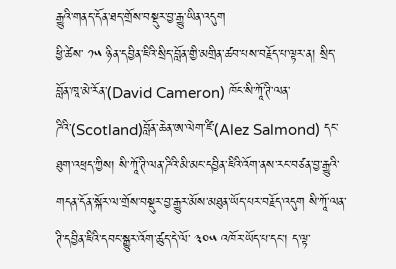རྒྱུའི་གནད་དོན་ཐད་གྲོས་བསྡུར་བྱ་རྒྱུ་ཡིན་འདུག
ཕྱི་ཚེས་ ༡༥ ཉིན་དབྱིན་ཇིའི་སྲིད་བློན་གྱི་མགྲིན་ཚབ་པས་བརྗོད་པ་ལྟར་ན། སྲིད་བློན་ཁཱ་མེ་རོན་(David Cameron) ཁོང་སི་ཀཱོ་ཊི་ལན་ཌིའི་(Scotland)བློན་ཆེན་ཨ་ལེག་ཛི་(Alez Salmond) དང་ཐུག་འཕྲད་ཀྱིས། སི་ཀཱོ་ཊི་ལན་ཌིའི་མི་མང་དབྱིན་ཇིའི་འོག་ནས་རང་བཙན་བྱ་རྒྱུའི་གདན་དོན་སྐོར་ལ་གྲོས་བསྡུར་བྱ་རྒྱུར་མོས་མཐུན་ཡོད་པར་བརྗོད་འདུག སི་ཀཱོ་ལན་ཊི་དབྱིན་ཇིའི་དབང་སྒྱུར་འོག་ཚུད་དེ་ལོ་ ༣༠༥ འཁོར་ཡོད་པ་དང་། ད་ལྟ་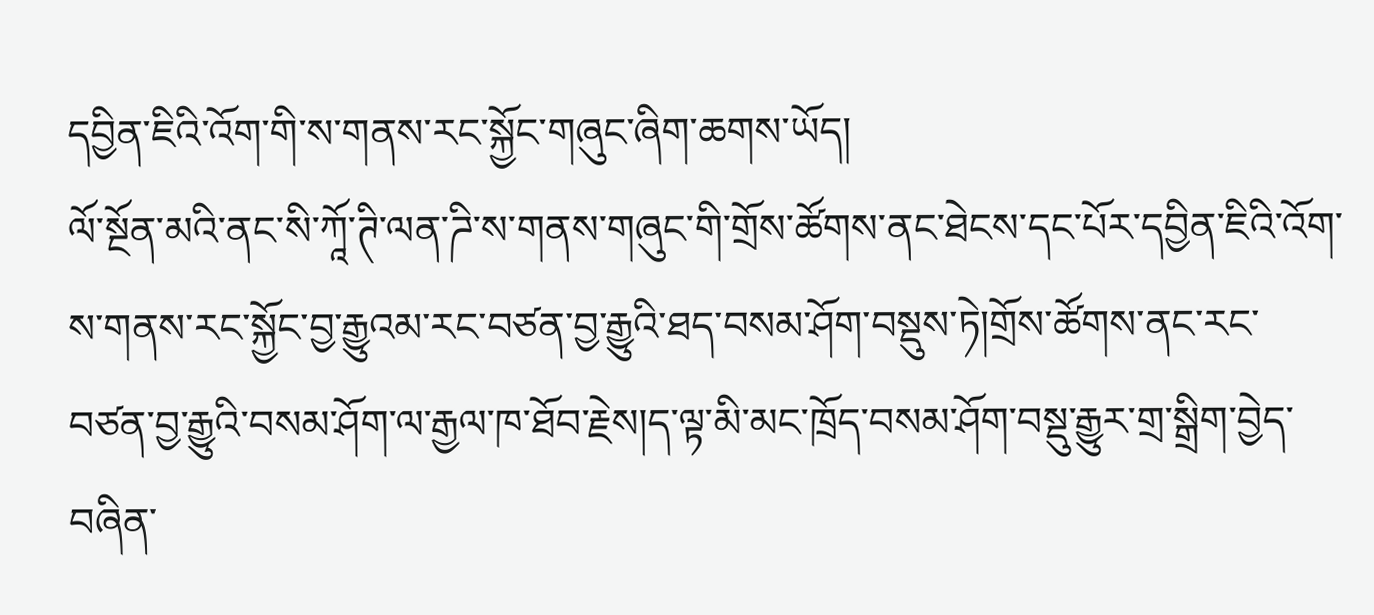དབྱིན་ཇིའི་འོག་གི་ས་གནས་རང་སྐྱོང་གཞུང་ཞིག་ཆགས་ཡོད།
ལོ་སྔོན་མའི་ནང་སི་ཀཱོ་ཊི་ལན་ཌི་ས་གནས་གཞུང་གི་གྲོས་ཚོགས་ནང་ཐེངས་དང་པོར་དབྱིན་ཇིའི་འོག་ས་གནས་རང་སྐྱོང་བྱ་རྒྱུའམ་རང་བཙན་བྱ་རྒྱུའི་ཐད་བསམ་ཤོག་བསྡུས་ཏེ།གྲོས་ཚོགས་ནང་རང་བཙན་བྱ་རྒྱུའི་བསམ་ཤོག་ལ་རྒྱལ་ཁ་ཐོབ་རྗེས།ད་ལྟ་མི་མང་ཁྲོད་བསམ་ཤོག་བསྡུ་རྒྱུར་གྲ་སྒྲིག་བྱེད་བཞིན་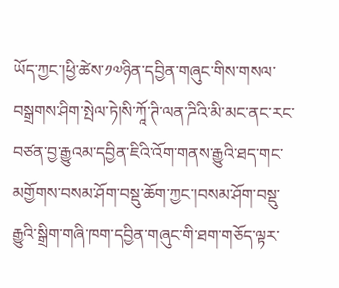ཡོད་ཀྱང་།ཕྱི་ཚེས་༡༧ཉིན་དབྱིན་གཞུང་གིས་གསལ་བསྒྲགས་ཤིག་སྤེལ་ཏེ།སི་ཀཱོ་ཊི་ལན་ཌིའི་མི་མང་ནང་རང་བཙན་བྱ་རྒྱུའམ་དབྱིན་ཇིའི་འོག་གནས་རྒྱུའི་ཐད་གང་མགྱོགས་བསམ་ཤོག་བསྡུ་ཆོག་ཀྱང་།བསམ་ཤོག་བསྡུ་རྒྱུའི་སྒྲིག་གཞི་ཁག་དབྱིན་གཞུང་གི་ཐག་གཅོད་ལྟར་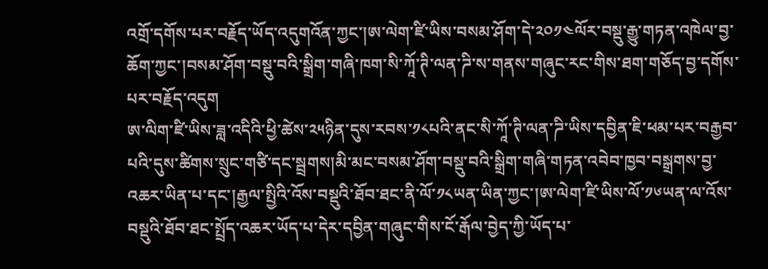འགྲོ་དགོས་པར་བརྗོད་ཡོད་འདུགའོན་ཀྱང་།ཨ་ལེག་ཛི་ཡིས་བསམ་ཤོག་དེ་༢༠༡༤ལོར་བསྡུ་རྒྱུ་གཏན་འཁེལ་བྱ་ཆོག་ཀྱང་།བསམ་ཤོག་བསྡུ་བའི་སྒྲིག་གཞི་ཁག་སི་ཀཱོ་ཊི་ལན་ཌི་ས་གནས་གཞུང་རང་གིས་ཐག་གཅོད་བྱ་དགོས་པར་བརྗོད་འདུག
ཨ་ལིག་ཛི་ཡིས་ཟླ་འདིའི་ཕྱི་ཚེས་༢༥ཉིན་དུས་རབས་༡༨པའི་ནང་སི་ཀཱོ་ཊི་ལན་ཌི་ཡིས་དབྱིན་ཇི་ཕམ་པར་བརྒྱབ་པའི་དུས་ཚིགས་སྲུང་གཙི་དང་སྦྲགས།མི་མང་བསམ་ཤོག་བསྡུ་བའི་སྒྲིག་གཞི་གཏན་འབེབ་ཁྱབ་བསྒྲགས་བྱ་འཆར་ཡིན་པ་དང་།རྒྱལ་སྤྱིའི་འོས་བསྡུའི་ཐོབ་ཐང་ནི་ལོ་༡༨ཡན་ཡིན་ཀྱང་།ཨ་ལེག་ཛི་ཡིས་ལོ་༡༦ཡན་ལ་འོས་བསྡུའི་ཐོབ་ཐང་སྤྲོད་འཆར་ཡོད་པ་དེར་དབྱིན་གཞུང་གིས་ངོ་རྒོལ་བྱེད་ཀྱི་ཡོད་པ་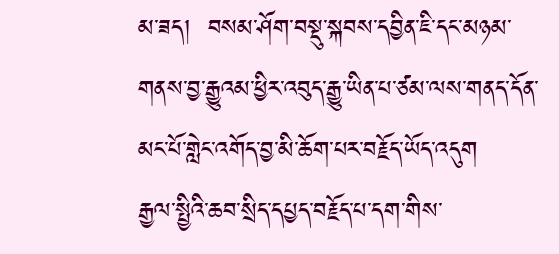མ་ཟད།  བསམ་ཤོག་བསྡུ་སྐབས་དབྱིན་ཇི་དང་མཉམ་གནས་བྱ་རྒྱུའམ་ཕྱིར་འབུད་རྒྱུ་ཡིན་པ་ཙམ་ལས་གནད་དོན་མང་པོ་གླེང་འགོད་བྱ་མི་ཆོག་པར་བརྗོད་ཡོད་འདུག
རྒྱལ་སྤྱིའི་ཆབ་སྲིད་དཔྱད་བརྗོད་པ་དག་གིས་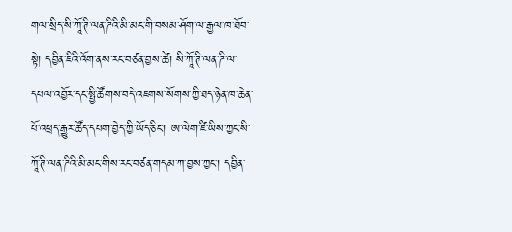གལ་སྲིད་སི་ཀཱོ་ཊི་ལན་ཌིའི་མི་མང་གི་བསམ་ཤོག་ལ་རྒྱལ་ཁ་ཐོབ་སྟེ། དབྱིན་ཇིའི་འོག་ནས་རང་བཙན་བྱས་ཚེ། སི་ཀཱོ་ཊི་ལན་ཌི་ལ་དཔལ་འབྱོར་དང་སྤྱི་ཚོགས་བདེ་འཇགས་སོགས་ཀྱི་ཐད་ཉེན་ཁ་ཆེན་པོ་འཕྲད་རྒྱུར་ཚོད་དཔག་བྱེད་ཀྱི་ཡོད་ཅིང་། ཨ་ལེག་ཛི་ཡིས་ཀྱང་སི་ཀཱོ་ཊི་ལན་ཌིའི་མི་མང་གིས་རང་བཙན་གདམ་ཀ་བྱས་ཀྱང་། དབྱིན་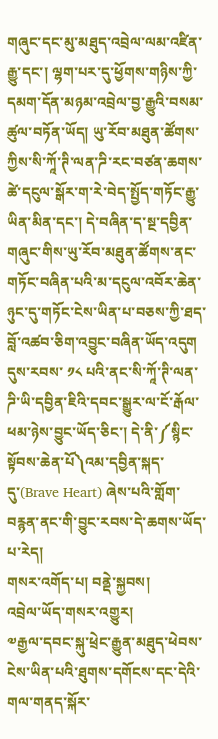གཞུང་དང་མུ་མཐུད་འབྲེལ་ལམ་འཛིན་རྒྱུ་དང་། ལྷག་པར་དུ་ཕྱོགས་གཉིས་ཀྱི་དམག་དོན་མཉམ་འབྲེལ་བྱ་རྒྱུའི་བསམ་ཚུལ་བཏོན་ཡོད། ཡུ་རོབ་མཐུན་ཚོགས་ཀྱིས་སི་ཀཱོ་ཊི་ལན་ཌི་རང་བཙན་ཆགས་ཚེ་དངུལ་སྒོར་ག་རེ་བེད་སྤྱོད་གཏོང་རྒྱུ་ཡིན་མིན་དང་། དེ་བཞིན་ད་སྔ་དབྱིན་གཞུང་གིས་ཡུ་རོབ་མཐུན་ཚོགས་ནང་གཏོང་བཞིན་པའི་མ་དངུལ་འབོར་ཆེན་ཉུང་དུ་གཏོང་ངེས་ཡིན་པ་བཅས་ཀྱི་ཐད་བློ་འཚབ་ཅིག་འབྱུང་བཞིན་ཡོད་འདུག
དུས་རབས་ ༡༨ པའི་ནང་སི་ཀཱོ་ཊི་ལན་ཌི་ཡི་དབྱིན་ཇིའི་དབང་སྒྱུར་ལ་ངོ་རྒོལ་ཕམ་ཉེས་བྱུང་ཡོད་ཅིང་། དེ་ནི་༼སྙིང་སྟོབས་ཆེན་པོ༽འམ་དབྱིན་སྐད་དུ་(Brave Heart) ཞེས་པའི་གློག་བརྙན་ནང་གི་བྱུང་རབས་དེ་ཆགས་ཡོད་པ་རེད།
གསར་འགོད་པ། བནྡེ་སྐྱབས།
འབྲེལ་ཡོད་གསར་འགྱུར།
༧རྒྱལ་དབང་སྐུ་ཕྲེང་རྒྱུན་མཐུད་ཕེབས་ངེས་ཡིན་པའི་ཐུགས་དགོངས་དང་དེའི་གལ་གནད་སྐོར་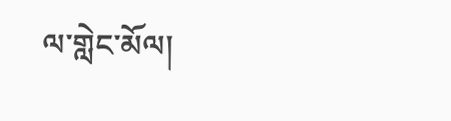ལ་གླེང་མོལ།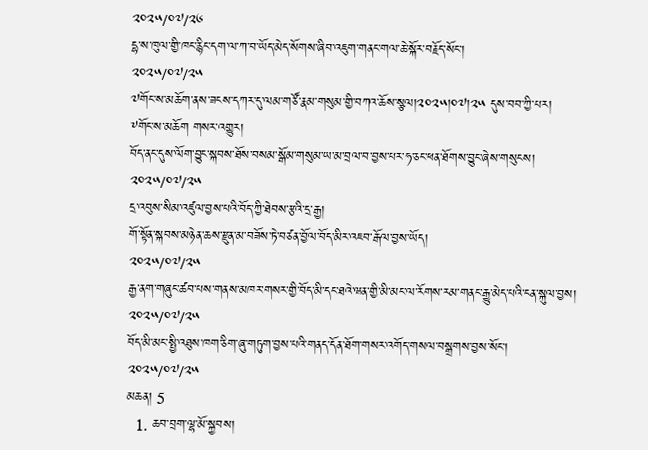༢༠༢༥/༠༧/༢༦
དྷ་ས་ཁུལ་གྱི་ཁང་རྙིང་དག་ལ་ཀ་བ་ཡོད་མེད་སོགས་ཞིབ་འཇུག་གནང་གལ་ཆེ་སྐོར་བརྗོད་སོང་།
༢༠༢༥/༠༧/༢༥
༧གོང་ས་མཆོག་ནས་ཟངས་དཀར་དུ་ལམ་གཙོ་རྣམ་གསུམ་གྱི་བཀའ་ཆོས་སྩལ།༢༠༢༥།༠༧།༢༥ དུས་བབ་ཀྱི་པར།
༸གོང་ས་མཆོག གསར་འགྱུར།
བོད་ནང་དུས་ལོག་བྱུང་སྐབས་ཐོས་བསམ་སྒོམ་གསུམ་ཡ་མ་བྲལ་བ་བྱས་པར་ཧ་ཅང་ཕན་ཐོགས་བྱུང་ཞེས་གསུངས།
༢༠༢༥/༠༧/༢༥
དྲ་འབུས་སིམ་འཛུལ་བྱས་པའི་བོད་ཀྱི་ཐེབས་རྩའི་དྲ་རྒྱ།
གོ་སྟོན་སྐབས་མཉེན་ཆས་རྫུན་མ་བཟོས་ཏེ་བཙན་བྱོལ་བོད་མིར་འཇབ་རྒོལ་བྱས་ཡོད།
༢༠༢༥/༠༧/༢༥
རྒྱ་ནག་གཞུང་ཚབ་པས་གནས་མཁར་གསར་གྱི་བོད་མི་དང་ཐའེ་ཝན་གྱི་མི་མང་ལ་རོགས་རམ་གནང་རྒྱུ་མེད་པའི་ངན་སྐུལ་བྱས།
༢༠༢༥/༠༧/༢༥
བོད་མི་མང་སྤྱི་འཐུས་ཁག་ཅིག་ཞུ་གཏུག་བྱས་པའི་གནད་དོན་ཐོག་གསར་འགོད་གསལ་བསྒྲགས་བྱས་སོང་།
༢༠༢༥/༠༧/༢༥
མཆན། 5
  1. ཆབ་བྲག་ལྷ་མོ་སྐྱབས།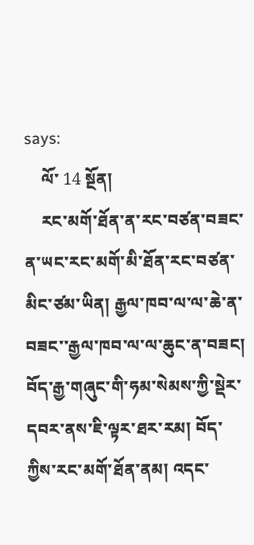says:
    ལོ་ 14 སྔོན།
    རང་མགོ་ཐོན་ན་རང་བཙན་བཟང་ན་ཡང་རང་མགོ་མི་ཐོན་རང་བཙན་མིང་ཙམ་ཡིན། རྒྱལ་ཁབ་ལ་ལ་ཆེ་ན་བཟང་་རྒྱལ་ཁབ་ལ་ལ་ཆུང་ན་བཟང། བོད་རྒྱ་གཞུང་གི་ཧམ་སེམས་ཀྱི་སྡེར་དབར་ནས་ཇི་ལྟར་ཐར་རམ། བོད་ཀྱིས་རང་མགོ་ཐོན་ནམ། འདང་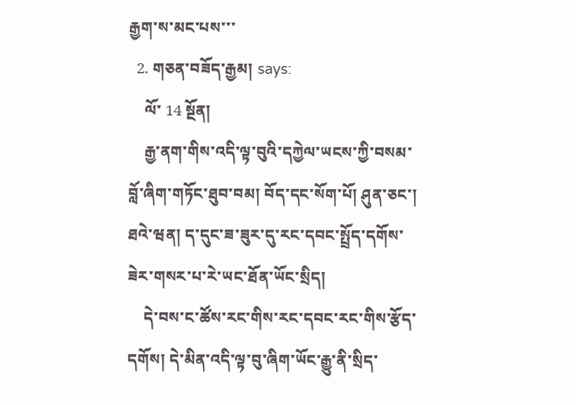རྒྱག་ས་མང་པས་་་
  2. གཅན་བཟོད་རྒྱམ། says:
    ལོ་ 14 སྔོན།
    རྒྱ་ནག་གིས་འདི་ལྟ་བུའི་དཀྱེལ་ཡངས་ཀྱི་བསམ་བློ་ཞིག་གཏོང་ཐུབ་བམ། བོད་དང་སོག་པོ། ཤུན་ཅང་། ཐའེ་ཝན། ད་དུང་ཟ་ཟུར་དུ་རང་དབང་སྤྲོད་དགོས་ཟེར་གསར་པ་རེ་ཡང་ཐོན་ཡོང་སྲིད།
    དེ་བས་ང་ཚོས་རང་གིས་རང་དབང་རང་གིས་རྩོད་དགོས། དེ་མིན་འདི་ལྟ་བུ་ཞིག་ཡོང་རྒྱུ་ནི་སྲིད་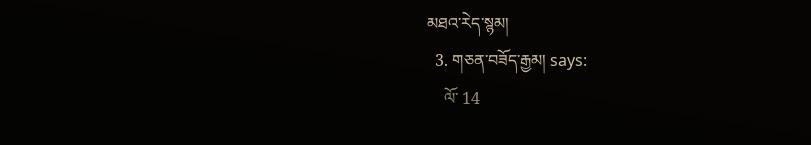མཐའ་རེད་སྙམ།
  3. གཅན་བཟོད་རྒྱམ། says:
    ལོ་ 14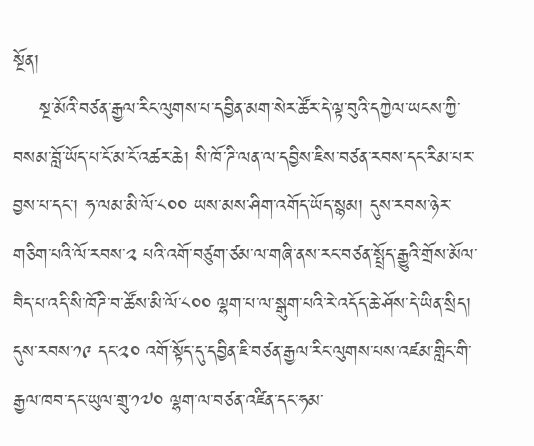སྔོན།
    སྔ་མོའི་བཙན་རྒྱལ་རིང་ལུགས་པ་དབྱིན་མག་སེར་ཚོར་དེ་ལྟ་བུའི་དཀྱེལ་ཡངས་ཀྱི་བསམ་བློ་ཡོད་པ་ངོ་མ་ངོ་འཚར་ཆེ། སི་ཁོ་ཌི་ལན་ལ་དབྱིས་ཇིས་བཙན་རབས་དང་རིམ་པར་བྱས་པ་དང་། ཧ་ལམ་མི་ལོ་༨༠༠ ཡས་མས་ཤིག་འགོད་ཡོད་སྙམ། དུས་རབས་ཉེར་གཅིག་པའི་ལོ་རབས་༢ པའི་འགོ་བཙུག་ཙམ་ལ་གཞི་ནས་རང་བཙན་སྤྲོད་རྒྱུའི་གྲོས་མོལ་བཻད་པ་འདི་སི་ཁོཌི་བ་ཚོས་མི་ལོ་༨༠༠ ལྷག་པ་ལ་སྒུག་པའི་རེ་འདོད་ཆེ་ཤོས་དེ་ཡིན་སྲིད། དུས་རབས་༡༩ དང་༢༠ འགོ་སྟོད་དུ་དབྱིན་ཇི་བཙན་རྒྱལ་རིང་ལུགས་པས་འཛམ་གླིང་གི་རྒྱལ་ཁབ་དང་ཡུལ་གྲུ་༡༧༠ ལྷག་ལ་བཙན་འཛིན་དང་ཧམ་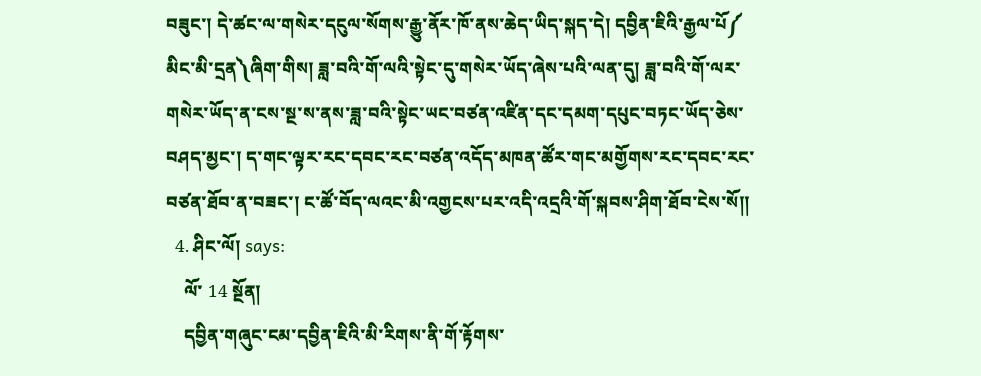བཟུང་། དེ་ཚང་ལ་གསེར་དངུལ་སོགས་རྒྱུ་ནོར་ཁོ་ནས་ཆེད་ཡིད་སྐད་དེ། དབྱིན་ཇིའི་རྒྱལ་པོ༼ མིང་མི་དྲན༽ཞིག་གིས། ཟླ་བའི་གོ་ལའི་སྟེང་དུ་གསེར་ཡོད་ཞེས་པའི་ལན་དུ། ཟླ་བའི་གོ་ལར་གསེར་ཡོད་ན་ངས་སྔ་ས་ནས་ཟླ་བའི་སྟེང་ཡང་བཙན་འཛིན་དང་དམག་དཔུང་བཏང་ཡོད་ཅེས་བཤད་མྱང་། ད་གང་ལྟར་རང་དབང་རང་བཙན་འདོད་མཁན་ཚོར་གང་མགྱོགས་རང་དབང་རང་བཙན་ཐོབ་ན་བཟང་། ང་ཚོ་བོད་ལའང་མི་འགྱངས་པར་འདི་འདྲའི་གོ་སྐབས་ཤིག་ཐོབ་ངེས་སོ།།
  4. ཤིང་ལོ། says:
    ལོ་ 14 སྔོན།
    དབྱིན་གཞུང་ངམ་དབྱིན་ཇིའི་མི་རིགས་ནི་གོ་རྟོགས་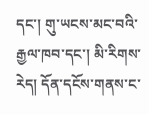དང་། གུ་ཡངས་མང་བའི་རྒྱལ་ཁབ་དང་། མི་རིགས་རེད། དོན་དངོས་གནས་ང་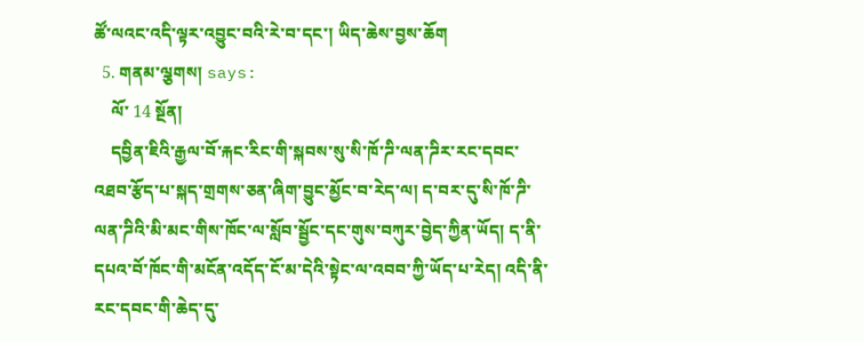ཚོ་ལའང་འདི་ལྟར་འབྱུང་བའི་རེ་བ་དང་། ཡིད་ཆེས་བྱས་ཆོག
  5. གནམ་ལྕགས། says:
    ལོ་ 14 སྔོན།
    དབྱིན་ཇིའི་རྒྱལ་བོ་རྐང་རིང་གི་སྐབས་སུ་སི་ཁོ་ཌི་ལན་ཌིར་རང་དབང་འཐབ་རྩོད་པ་སྐད་གྲགས་ཅན་ཞིག་བྱུང་མྱོང་བ་རེད་ལ། ད་བར་དུ་སི་ཁོ་ཌི་ལན་ཌིའི་མི་མང་གིས་ཁོང་ལ་སློབ་སྦྱོང་དང་གུས་བཀུར་བྱེད་ཀྱིན་ཡོད། ད་ནི་དཔའ་བོ་ཁོང་གི་མངོན་འདོད་ངོ་མ་དེའི་སྟེང་ལ་འབབ་ཀྱི་ཡོད་པ་རེད། འདི་ནི་རང་དབང་གི་ཆེད་དུ་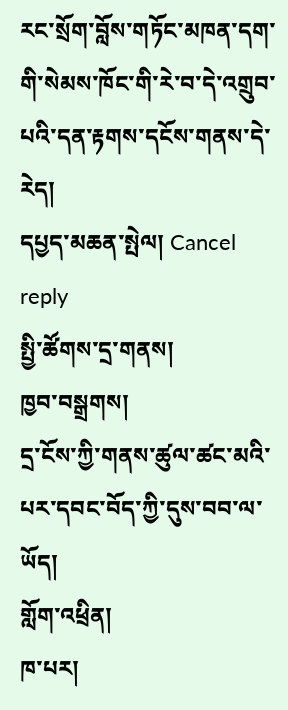རང་སྲོག་བློས་གཏོང་མཁན་དག་གི་སེམས་ཁོང་གི་རེ་བ་དེ་འགྲུབ་པའི་དན་རྟགས་དངོས་གནས་དེ་རེད།
དཔྱད་མཆན་སྤེལ། Cancel reply
སྤྱི་ཚོགས་དྲ་གནས།
ཁྱབ་བསྒྲགས།
དྲ་ངོས་ཀྱི་གནས་ཚུལ་ཚང་མའི་པར་དབང་བོད་ཀྱི་དུས་བབ་ལ་ཡོད།
གློག་འཕྲིན།
ཁ་པར།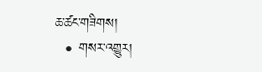ཆ་ཚང་གཟིགས།
  • གསར་འགྱུར།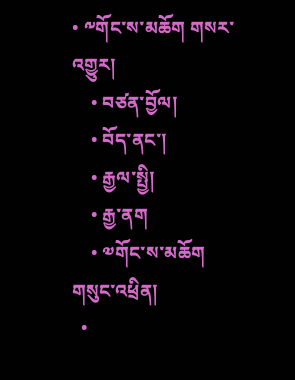• ༸གོང་ས་མཆོག གསར་འགྱུར།
    • བཙན་བྱོལ།
    • བོད་ནང་།
    • རྒྱལ་སྤྱི།
    • རྒྱ་ནག
    • ༧གོང་ས་མཆོག གསུང་འཕྲིན།
  •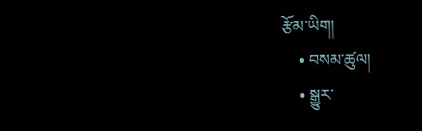རྩོམ་ཡིག།
    • བསམ་ཚུལ།
    • སྒྱུར་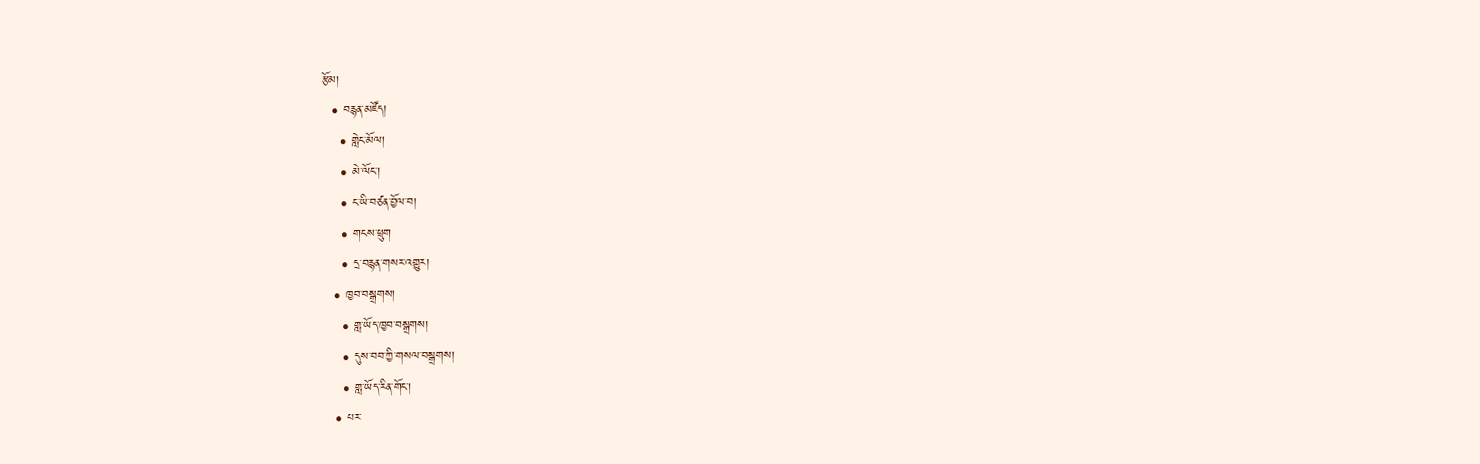རྩོམ།
  • བརྙན་མཛོད།
    • གླེང་མོལ།
    • མེ་ལོང་།
    • ང་ཡི་བཙན་བྱོལ་བ།
    • གངས་ཕྲུག
    • དྲ་བརྙན་གསར་འགྱུར།
  • ཁྱབ་བསྒྲགས།
    • གླ་ཡོད་ཁྱབ་བསྒྲགས།
    • དུས་བབ་ཀྱི་གསལ་བསྒྲགས།
    • གླ་ཡོད་རིན་གོང་།
  • པར་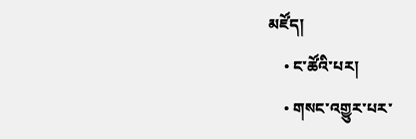མཛོད།
    • ང་ཚོའི་པར།
    • གསང་འགྱུར་པར་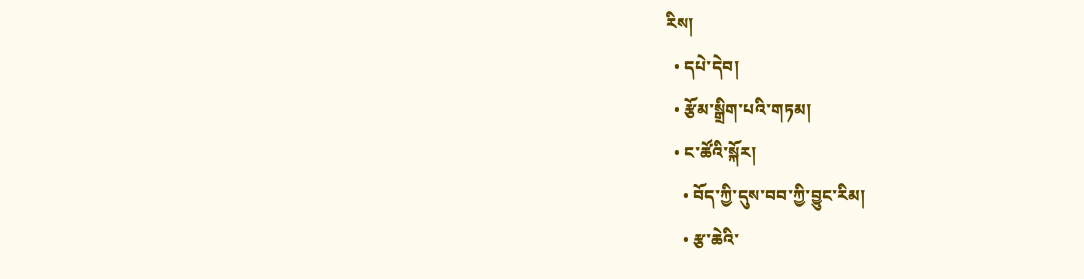རིས།
  • དཔེ་དེབ།
  • རྩོམ་སྒྲིག་པའི་གཏམ།
  • ང་ཚོའི་སྐོར།
    • བོད་ཀྱི་དུས་བབ་ཀྱི་བྱུང་རིམ།
    • རྩ་ཆེའི་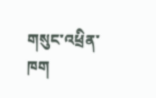གསུང་འཕྲིན་ཁག